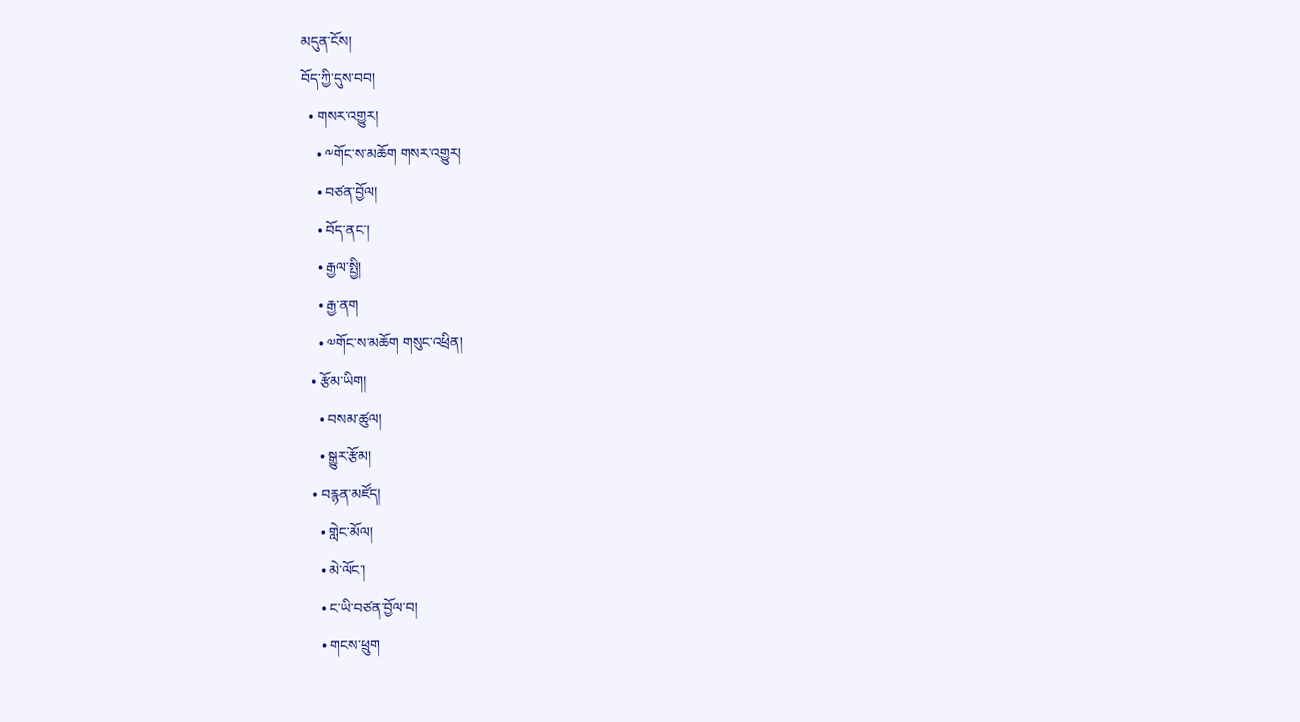མདུན་ངོས།
བོད་ཀྱི་དུས་བབ།
  • གསར་འགྱུར།
    • ༸གོང་ས་མཆོག གསར་འགྱུར།
    • བཙན་བྱོལ།
    • བོད་ནང་།
    • རྒྱལ་སྤྱི།
    • རྒྱ་ནག
    • ༧གོང་ས་མཆོག གསུང་འཕྲིན།
  • རྩོམ་ཡིག།
    • བསམ་ཚུལ།
    • སྒྱུར་རྩོམ།
  • བརྙན་མཛོད།
    • གླེང་མོལ།
    • མེ་ལོང་།
    • ང་ཡི་བཙན་བྱོལ་བ།
    • གངས་ཕྲུག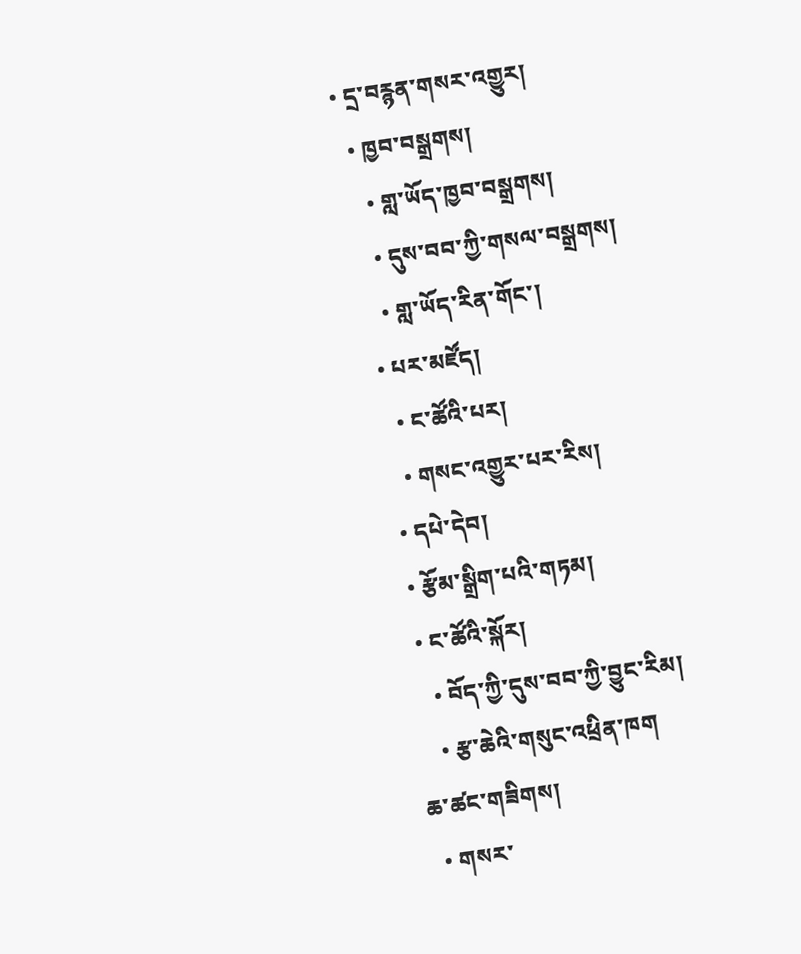• དྲ་བརྙན་གསར་འགྱུར།
  • ཁྱབ་བསྒྲགས།
    • གླ་ཡོད་ཁྱབ་བསྒྲགས།
    • དུས་བབ་ཀྱི་གསལ་བསྒྲགས།
    • གླ་ཡོད་རིན་གོང་།
  • པར་མཛོད།
    • ང་ཚོའི་པར།
    • གསང་འགྱུར་པར་རིས།
  • དཔེ་དེབ།
  • རྩོམ་སྒྲིག་པའི་གཏམ།
  • ང་ཚོའི་སྐོར།
    • བོད་ཀྱི་དུས་བབ་ཀྱི་བྱུང་རིམ།
    • རྩ་ཆེའི་གསུང་འཕྲིན་ཁག
ཆ་ཚང་གཟིགས།
  • གསར་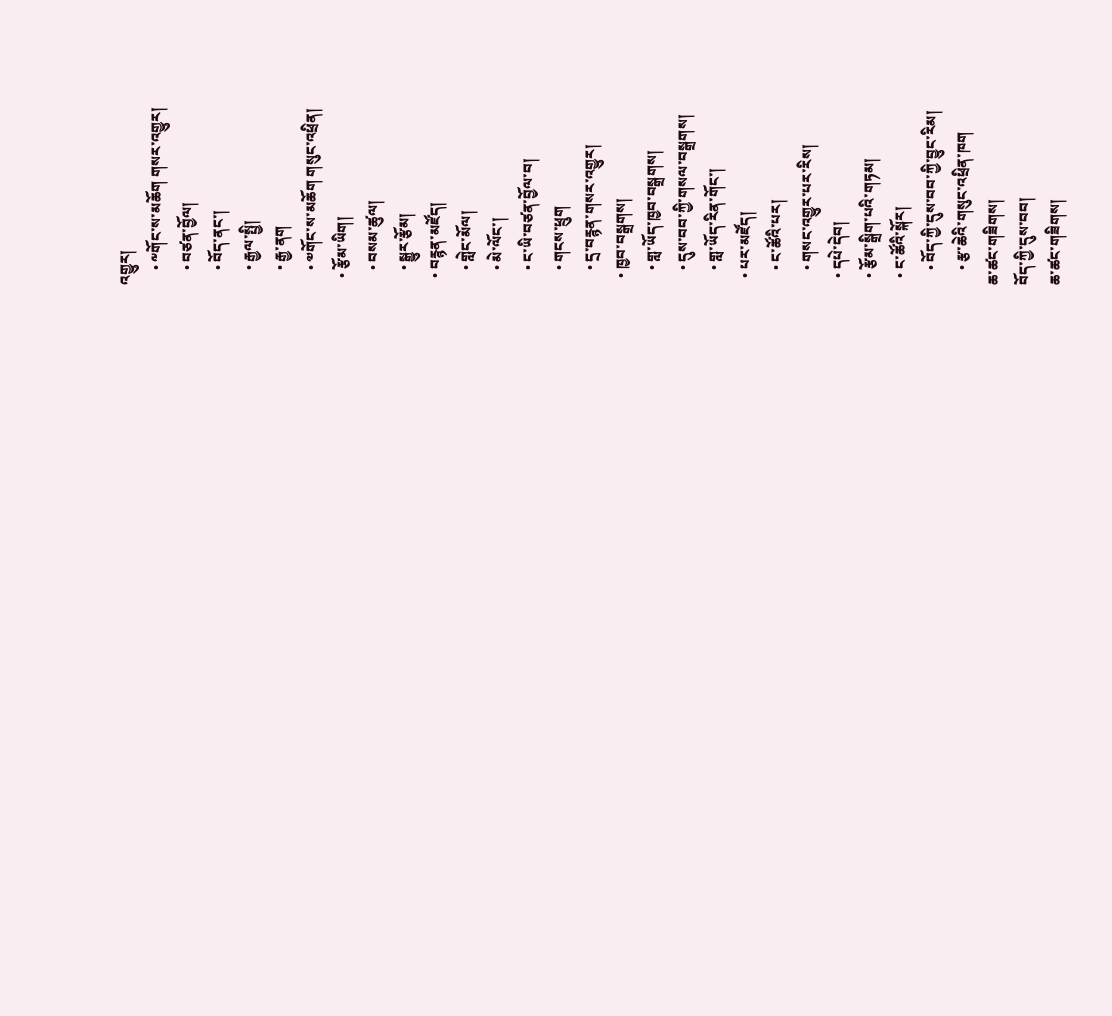འགྱུར།
    • ༸གོང་ས་མཆོག གསར་འགྱུར།
    • བཙན་བྱོལ།
    • བོད་ནང་།
    • རྒྱལ་སྤྱི།
    • རྒྱ་ནག
    • ༧གོང་ས་མཆོག གསུང་འཕྲིན།
  • རྩོམ་ཡིག།
    • བསམ་ཚུལ།
    • སྒྱུར་རྩོམ།
  • བརྙན་མཛོད།
    • གླེང་མོལ།
    • མེ་ལོང་།
    • ང་ཡི་བཙན་བྱོལ་བ།
    • གངས་ཕྲུག
    • དྲ་བརྙན་གསར་འགྱུར།
  • ཁྱབ་བསྒྲགས།
    • གླ་ཡོད་ཁྱབ་བསྒྲགས།
    • དུས་བབ་ཀྱི་གསལ་བསྒྲགས།
    • གླ་ཡོད་རིན་གོང་།
  • པར་མཛོད།
    • ང་ཚོའི་པར།
    • གསང་འགྱུར་པར་རིས།
  • དཔེ་དེབ།
  • རྩོམ་སྒྲིག་པའི་གཏམ།
  • ང་ཚོའི་སྐོར།
    • བོད་ཀྱི་དུས་བབ་ཀྱི་བྱུང་རིམ།
    • རྩ་ཆེའི་གསུང་འཕྲིན་ཁག
ཆ་ཚང་གཟིགས།
བོད་ཀྱི་དུས་བབ།
ཆ་ཚང་གཟིགས།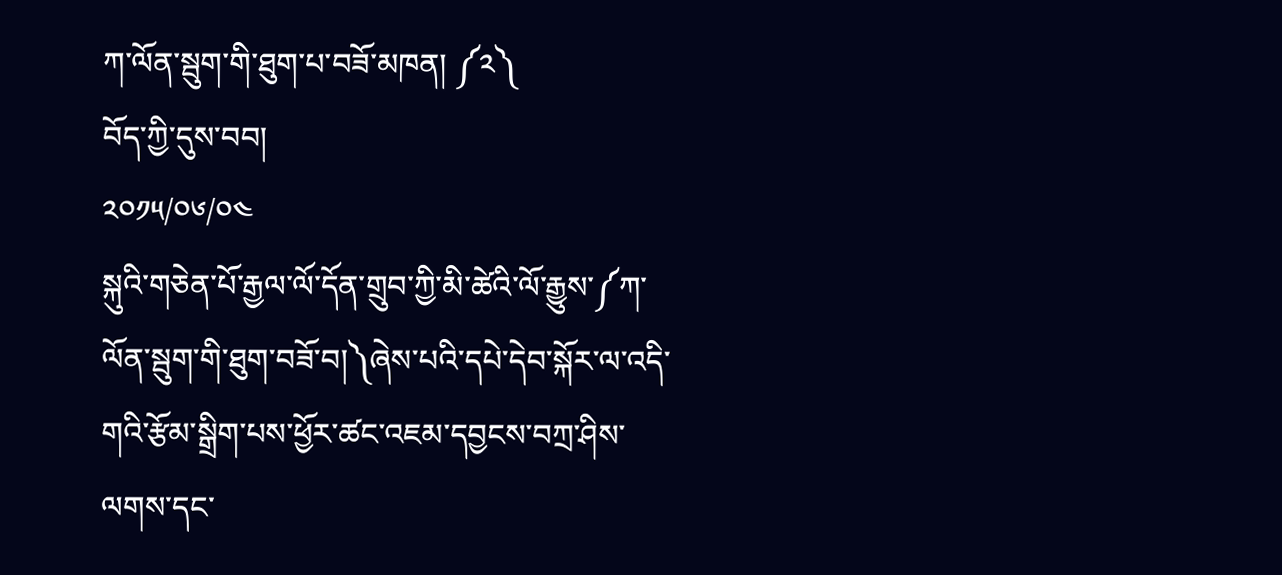ཀ་ལོན་སྦུག་གི་ཐུག་པ་བཟོ་མཁན། ༼༢༽
བོད་ཀྱི་དུས་བབ།
༢༠༡༥/༠༦/༠༤
སྐུའི་གཅེན་པོ་རྒྱལ་ལོ་དོན་གྲུབ་ཀྱི་མི་ཚེའི་ལོ་རྒྱུས་༼ཀ་ལོན་སྦུག་གི་ཐུག་བཟོ་བ།༽ཞེས་པའི་དཔེ་དེབ་སྐོར་ལ་འདི་གའི་རྩོམ་སྒྲིག་པས་ཕྱོར་ཚང་འཇམ་དབྱངས་བཀྲ་ཤིས་ལགས་དང་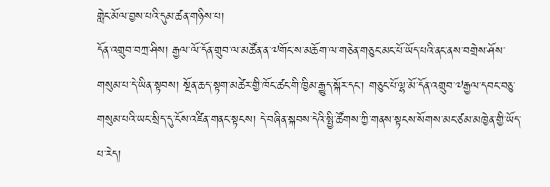གླེང་མོལ་བྱས་པའི་དུམ་ཚན་གཉིས་པ།
དོན་འགྲུབ་བཀྲ་ཤིས། རྒྱལ་ལོ་དོན་གྲུབ་ལ་མཚོན་ན་༧གོང་ས་མཆོག་ལ་གཅེན་གཅུང་མང་པོ་ཡོད་པའི་ནང་ནས་བགྲེས་ཤོས་གསུམ་པ་དེ་ཡིན་སྟབས། སྔོན་ཆད་སྟག་མཚེར་གྱི་ཁོང་ཚང་གི་ཁྱིམ་རྒྱུད་སྐོར་དང་། གཅུང་པོ་ལྷ་མོ་དོན་འགྲུབ་༧རྒྱལ་དབང་བཅུ་གསུམ་པའི་ཡང་སྲིད་དུ་ངོས་འཛིན་གནང་སྟངས། དེ་བཞིན་སྐབས་དེའི་སྤྱི་ཚོགས་ཀྱི་གནས་སྟངས་སོགས་མང་ཙམ་མཁྱེན་གྱི་ཡོད་པ་རེད།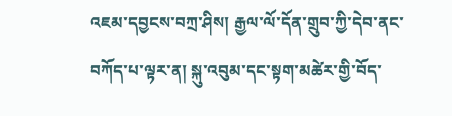འཇམ་དབྱངས་བཀྲ་ཤིས། རྒྱལ་ལོ་དོན་གྲུབ་ཀྱི་དེབ་ནང་བཀོད་པ་ལྟར་ན། སྐུ་འབུམ་དང་སྟག་མཚེར་གྱི་བོད་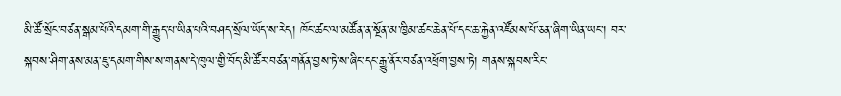མི་ཚོ་སྲོང་བཙན་སྒམ་པོའི་དམག་གི་རྒྱུད་པ་ཡིན་པའི་བཤད་སྲོལ་ཡོད་ས་རེད། ཁོང་ཚང་ལ་མཚོན་ན་སྔོན་མ་ཁྱིམ་ཚང་ཆེན་པོ་དང་ཆ་རྐྱེན་འཛོམས་པོ་ཅན་ཞིག་ཡིན་ཡང་། བར་སྐབས་ཤིག་ནས་མན་ཇུ་དམག་གིས་ས་གནས་དེ་ཁུལ་གྱི་བོད་མི་ཚོར་བཙན་གནོན་བྱས་ཏེ་ས་ཞིང་དང་རྒྱུ་ནོར་བཙན་འཕྲོག་བྱས་ཏེ། གནས་སྐབས་རིང་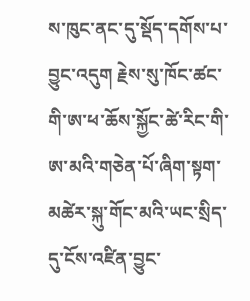ས་ཁུང་ནང་དུ་སྡོད་དགོས་པ་བྱུང་འདུག རྗེས་སུ་ཁོང་ཚང་གི་ཨ་ཕ་ཆོས་སྐྱོང་ཚེ་རིང་གི་ཨ་མའི་གཅེན་པོ་ཞིག་སྟག་མཚེར་སྐུ་གོང་མའི་ཡང་སྲིད་དུ་ངོས་འཛིན་བྱུང་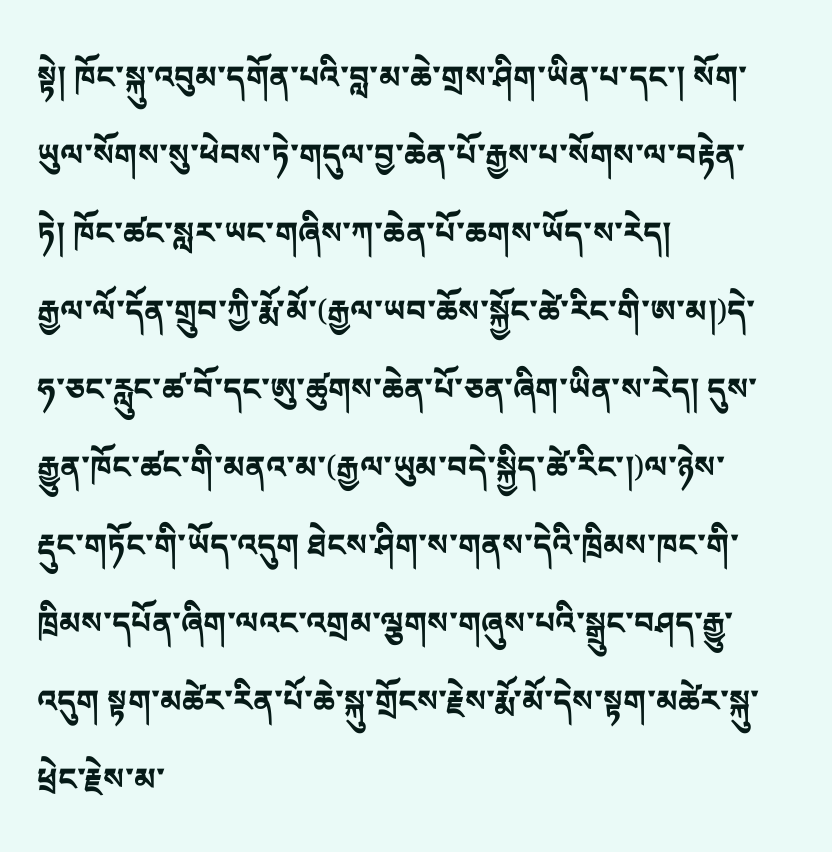སྟེ། ཁོང་སྐུ་འབུམ་དགོན་པའི་བླ་མ་ཆེ་གྲས་ཤིག་ཡིན་པ་དང་། སོག་ཡུལ་སོགས་སུ་ཕེབས་ཏེ་གདུལ་བྱ་ཆེན་པོ་རྒྱས་པ་སོགས་ལ་བརྟེན་ཏེ། ཁོང་ཚང་སླར་ཡང་གཞིས་ཀ་ཆེན་པོ་ཆགས་ཡོད་ས་རེད།
རྒྱལ་ལོ་དོན་གྲུབ་ཀྱི་རྨོ་མོ་(རྒྱལ་ཡབ་ཆོས་སྐྱོང་ཚེ་རིང་གི་ཨ་མ།)དེ་ཧ་ཅང་རླུང་ཚ་བོ་དང་ཨུ་ཚུགས་ཆེན་པོ་ཅན་ཞིག་ཡིན་ས་རེད། དུས་རྒྱུན་ཁོང་ཚང་གི་མནའ་མ་(རྒྱལ་ཡུམ་བདེ་སྐྱིད་ཚེ་རིང་།)ལ་ཉེས་རྡུང་གཏོང་གི་ཡོད་འདུག ཐེངས་ཤིག་ས་གནས་དེའི་ཁྲིམས་ཁང་གི་ཁྲིམས་དཔོན་ཞིག་ལའང་འགྲམ་ལྕགས་གཞུས་པའི་སྒྲུང་བཤད་རྒྱུ་འདུག སྟག་མཚེར་རིན་པོ་ཆེ་སྐུ་གྲོངས་རྗེས་རྨོ་མོ་དེས་སྟག་མཚེར་སྐུ་ཕྲེང་རྗེས་མ་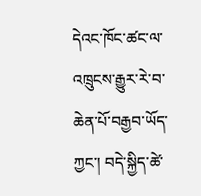དེའང་ཁོང་ཚང་ལ་འཁྲུངས་རྒྱུར་རེ་བ་ཆེན་པོ་བརྒྱབ་ཡོད་ཀྱང་། བདེ་སྐྱིད་ཚེ་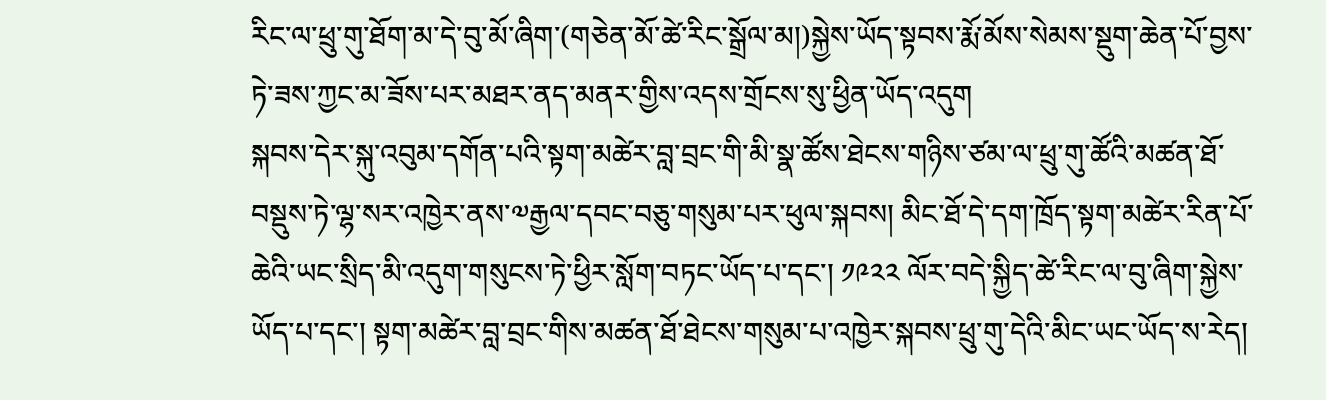རིང་ལ་ཕྲུ་གུ་ཐོག་མ་དེ་བུ་མོ་ཞིག་(གཅེན་མོ་ཚེ་རིང་སྒྲོལ་མ།)སྐྱེས་ཡོད་སྟབས་རྨོ་མོས་སེམས་སྡུག་ཆེན་པོ་བྱས་ཏེ་ཟས་ཀྱང་མ་ཟོས་པར་མཐར་ནད་མནར་གྱིས་འདས་གྲོངས་སུ་ཕྱིན་ཡོད་འདུག
སྐབས་དེར་སྐུ་འབུམ་དགོན་པའི་སྟག་མཚེར་བླ་བྲང་གི་མི་སྣ་ཚོས་ཐེངས་གཉིས་ཙམ་ལ་ཕྲུ་གུ་ཚོའི་མཚན་ཐོ་བསྡུས་ཏེ་ལྷ་སར་འཁྱེར་ནས་༧རྒྱལ་དབང་བཅུ་གསུམ་པར་ཕུལ་སྐབས། མིང་ཐོ་དེ་དག་ཁྲོད་སྟག་མཚེར་རིན་པོ་ཆེའི་ཡང་སྲིད་མི་འདུག་གསུངས་ཏེ་ཕྱིར་སློག་བཏང་ཡོད་པ་དང་། ༡༩༢༢ ལོར་བདེ་སྐྱིད་ཚེ་རིང་ལ་བུ་ཞིག་སྐྱེས་ཡོད་པ་དང་། སྟག་མཚེར་བླ་བྲང་གིས་མཚན་ཐོ་ཐེངས་གསུམ་པ་འཁྱེར་སྐབས་ཕྲུ་གུ་དེའི་མིང་ཡང་ཡོད་ས་རེད།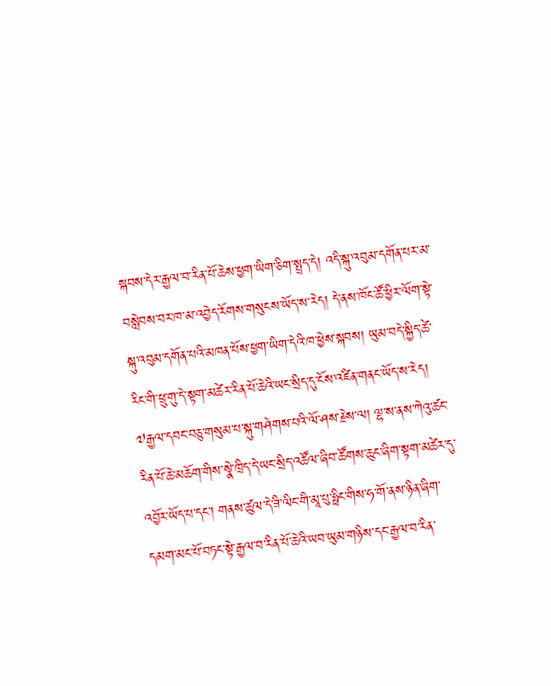སྐབས་དེར་རྒྱལ་བ་རིན་པོ་ཆེས་ཕྱག་ཡིག་ཅིག་སྤྲད་དེ། འདི་སྐུ་འབུམ་དགོན་པར་མ་བསླེབས་བར་ཁ་མ་འབྱེད་རོགས་གསུངས་ཡོད་ས་རེད། དེ་ནས་ཁོང་ཚོ་ཕྱིར་ལོག་སྟེ་སྐུ་འབུམ་དགོན་པའི་མཁན་པོས་ཕྱག་ཡིག་དེའི་ཁ་ཕྱེས་སྐབས། ཡུམ་བདེ་སྐྱིད་ཚེ་རིང་གི་ཕྲུ་གུ་དེ་སྟག་མཚེར་རིན་པོ་ཆེའི་ཡང་སྲིད་དུ་ངོས་འཛིན་གནང་ཡོད་ས་རེད།
༧རྒྱལ་དབང་བཅུ་གསུམ་པ་སྐུ་གཤེགས་པའི་ལོ་ཤས་རྗེས་ལ། ལྷ་ས་ནས་ཀེའུ་ཚང་རིན་པོ་ཆེ་མཆོག་གིས་སྣེ་ཁྲིད་དེ་ཡང་སྲིད་འཚོལ་ཞིབ་ཚོགས་ཆུང་ཞིག་སྟག་མཚེར་དུ་འབྱོར་ཡོད་པ་དང་། གནས་ཚུལ་དེ་ཟི་ལིང་གི་མཱ་པུ་ཧྥིང་གིས་ཧ་གོ་ནས་ཉིན་ཞིག་དམག་མང་པོ་བཏང་སྟེ་རྒྱལ་བ་རིན་པོ་ཆེའི་ཡབ་ཡུམ་གཉིས་དང་རྒྱལ་བ་རིན་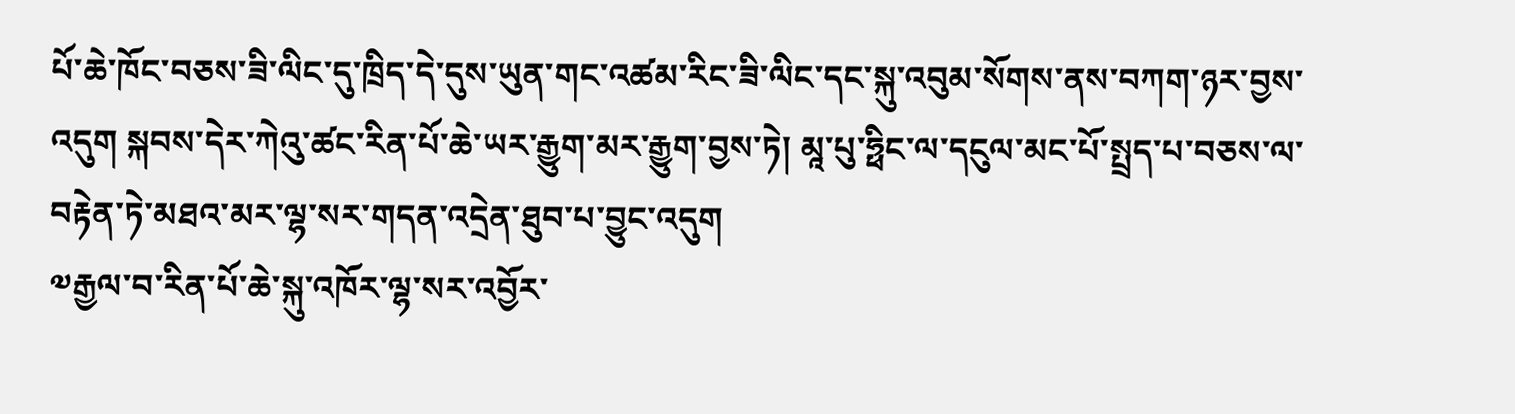པོ་ཆེ་ཁོང་བཅས་ཟི་ལིང་དུ་ཁྲིད་དེ་དུས་ཡུན་གང་འཚམ་རིང་ཟི་ལིང་དང་སྐུ་འབུམ་སོགས་ནས་བཀག་ཉར་བྱས་འདུག སྐབས་དེར་ཀེའུ་ཚང་རིན་པོ་ཆེ་ཡར་རྒྱུག་མར་རྒྱུག་བྱས་ཏེ། མཱ་པུ་ཧྥིང་ལ་དངུལ་མང་པོ་སྤྲད་པ་བཅས་ལ་བརྟེན་ཏེ་མཐའ་མར་ལྷ་སར་གདན་འདྲེན་ཐུབ་པ་བྱུང་འདུག
༧རྒྱལ་བ་རིན་པོ་ཆེ་སྐུ་འཁོར་ལྷ་སར་འབྱོར་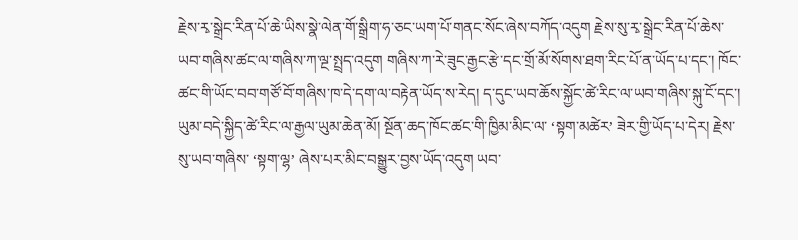རྗེས་རྭ་སྒྲེང་རིན་པོ་ཆེ་ཡིས་སྣེ་ལེན་གོ་སྒྲིག་ཧ་ཅང་ཡག་པོ་གནང་སོང་ཞེས་བཀོད་འདུག རྗེས་སུ་རྭ་སྒྲེང་རིན་པོ་ཆེས་ཡབ་གཞིས་ཚང་ལ་གཞིས་ཀ་ལྔ་སྤྲད་འདུག གཞིས་ཀ་རེ་ཟུང་རྒྱང་རྩེ་དང་གྲོ་མོ་སོགས་ཐག་རིང་པོ་ན་ཡོད་པ་དང་། ཁོང་ཚང་གི་ཡོང་བབ་གཙོ་བོ་གཞིས་ཁ་དེ་དག་ལ་བརྟེན་ཡོད་ས་རེད། ད་དུང་ཡབ་ཆོས་སྐྱོང་ཚེ་རིང་ལ་ཡབ་གཞིས་སྐུ་ངོ་དང་། ཡུམ་བདེ་སྐྱིད་ཚེ་རིང་ལ་རྒྱལ་ཡུམ་ཆེན་མོ། སྔོན་ཆད་ཁོང་ཚང་གི་ཁྱིམ་མིང་ལ་ ‘སྟག་མཚེར’ ཟེར་གྱི་ཡོད་པ་དེར། རྗེས་སུ་ཡབ་གཞིས་ ‘སྟག་ལྷ’ ཞེས་པར་མིང་བསྒྱུར་བྱས་ཡོད་འདུག ཡབ་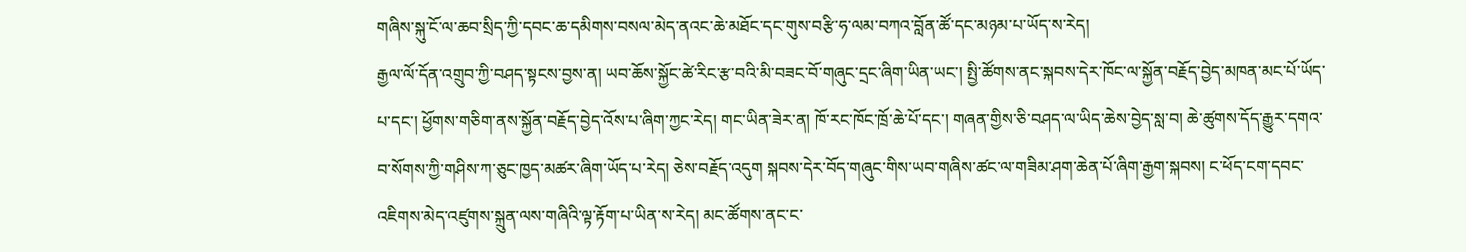གཞིས་སྐུ་ངོ་ལ་ཆབ་སྲིད་ཀྱི་དབང་ཆ་དམིགས་བསལ་མེད་ནའང་ཆེ་མཐོང་དང་གུས་བརྩི་ཧ་ལམ་བཀའ་བློན་ཚོ་དང་མཉམ་པ་ཡོད་ས་རེད།
རྒྱལ་ལོ་དོན་འགྲུབ་ཀྱི་བཤད་སྟངས་བྱས་ན། ཡབ་ཆོས་སྐྱོང་ཚེ་རིང་རྩ་བའི་མི་བཟང་བོ་གཞུང་དྲང་ཞིག་ཡིན་ཡང་། སྤྱི་ཚོགས་ནང་སྐབས་དེར་ཁོང་ལ་སྐྱོན་བརྗོད་བྱེད་མཁན་མང་པོ་ཡོད་པ་དང་། ཕྱོགས་གཅིག་ནས་སྐྱོན་བརྗོད་བྱེད་འོས་པ་ཞིག་ཀྱང་རེད། གང་ཡིན་ཟེར་ན། ཁོ་རང་ཁོང་ཁྲོ་ཆེ་པོ་དང་། གཞན་གྱིས་ཅི་བཤད་ལ་ཡིད་ཆེས་བྱེད་སླ་བ། ཆེ་ཚུགས་དོད་རྒྱུར་དགའ་བ་སོགས་ཀྱི་གཤིས་ཀ་ཅུང་ཁྱད་མཚར་ཞིག་ཡོད་པ་རེད། ཅེས་བརྗོད་འདུག སྐབས་དེར་བོད་གཞུང་གིས་ཡབ་གཞིས་ཚང་ལ་གཟིམ་ཤག་ཆེན་པོ་ཞིག་རྒྱག་སྐབས། ང་ཕོད་ངག་དབང་འཇིགས་མེད་འཛུགས་སྐྲུན་ལས་གཞིའི་ལྟ་རྟོག་པ་ཡིན་ས་རེད། མང་ཚོགས་ནང་ང་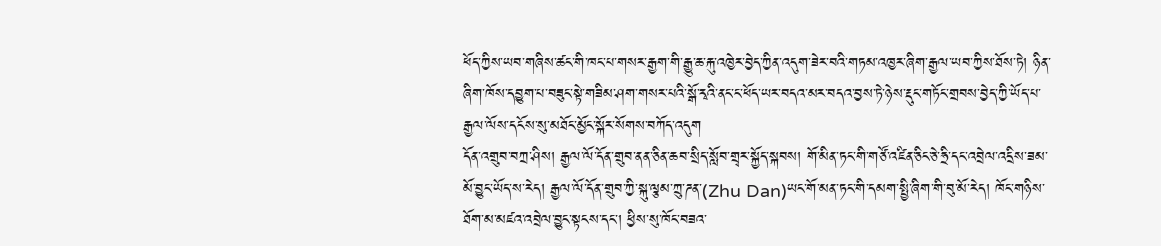ཕོད་ཀྱིས་ཡབ་གཞིས་ཚང་གི་ཁང་པ་གསར་རྒྱག་གི་རྒྱུ་ཆ་རྐུ་འཁྱེར་བྱེད་ཀྱིན་འདུག་ཟེར་བའི་གཏམ་འཁྱར་ཞིག་རྒྱལ་ཡབ་ཀྱིས་ཐོས་ཏེ། ཉིན་ཞིག་ཁོས་དབྱུག་པ་བཟུང་སྟེ་གཟིམ་ཤག་གསར་པའི་སྒོ་རྭའི་ནང་ང་ཕོད་ཡར་བདའ་མར་བདའ་བྱས་ཏེ་ཉེས་རྡུང་གཏོང་གྲབས་བྱེད་ཀྱི་ཡོད་པ་རྒྱལ་ལོས་དངོས་སུ་མཐོང་མྱོང་སྐོར་སོགས་བཀོད་འདུག
དོན་འགྲུབ་བཀྲ་ཤིས། རྒྱལ་ལོ་དོན་གྲུབ་ནན་ཅིན་ཆབ་སྲིད་སློབ་གྲྭར་སྐྱོད་སྐབས། གོ་མིན་ཏང་གི་གཙོ་འཛིན་ཅིང་ཅེ་ཧྲི་དང་འབྲེལ་འདྲིས་ཟམ་མོ་བྱུང་ཡོད་ས་རེད། རྒྱལ་ལོ་དོན་གྲུབ་ཀྱི་སྐུ་ལྕམ་ཀྲུ་ཌན་(Zhu Dan)ཡང་གོ་མན་ཏང་གི་དམག་སྤྱི་ཞིག་གི་བུ་མོ་རེད། ཁོང་གཉིས་ཐོག་མ་མཛའ་འབྲེལ་བྱུང་སྟངས་དང་། ཕྱིས་སུ་ཁོང་བཟའ་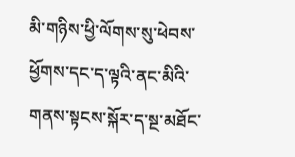མི་གཉིས་ཕྱི་ལོགས་སུ་ཕེབས་ཕྱོགས་དང་ད་ལྟའི་ནང་མིའི་གནས་སྟངས་སྐོར་ད་སྔ་མཐོང་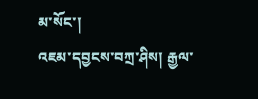མ་སོང་།
འཇམ་དབྱངས་བཀྲ་ཤིས། རྒྱལ་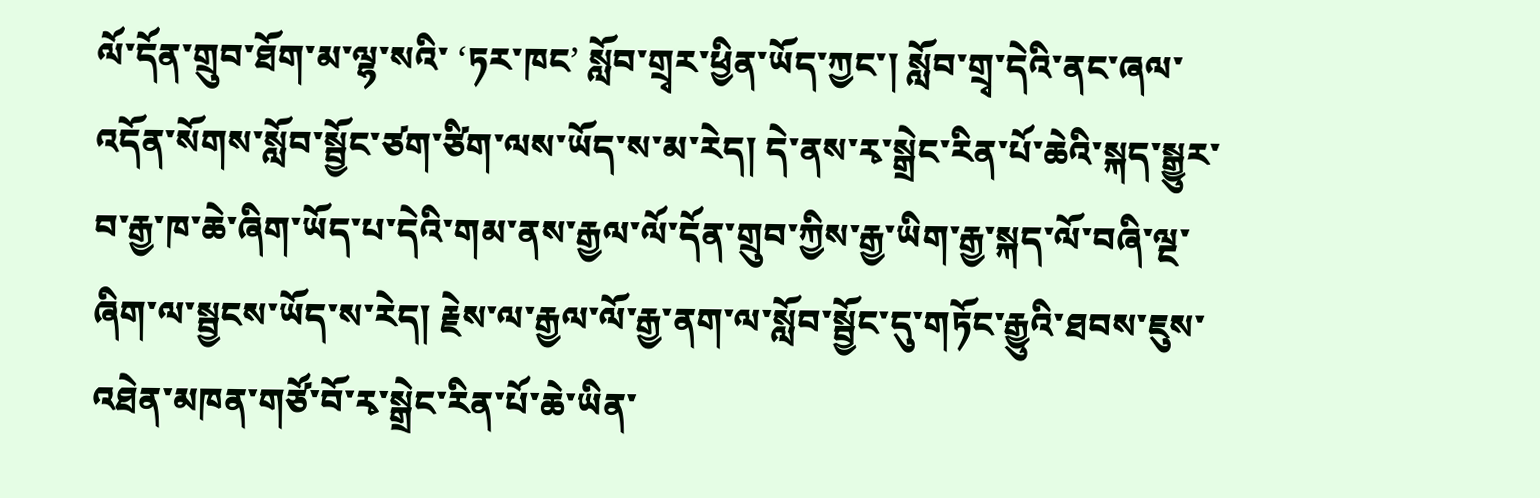ལོ་དོན་གྲུབ་ཐོག་མ་ལྷ་སའི་ ‘ཏར་ཁང’ སློབ་གྲྭར་ཕྱིན་ཡོད་ཀྱང་། སློབ་གྲྭ་དེའི་ནང་ཞལ་འདོན་སོགས་སློབ་སྦྱོང་ཙག་ཙིག་ལས་ཡོད་ས་མ་རེད། དེ་ནས་རྭ་སྒྲེང་རིན་པོ་ཆེའི་སྐད་སྒྱུར་བ་རྒྱ་ཁ་ཆེ་ཞིག་ཡོད་པ་དེའི་གམ་ནས་རྒྱལ་ལོ་དོན་གྲུབ་ཀྱིས་རྒྱ་ཡིག་རྒྱ་སྐད་ལོ་བཞི་ལྔ་ཞིག་ལ་སྦྱངས་ཡོད་ས་རེད། རྗེས་ལ་རྒྱལ་ལོ་རྒྱ་ནག་ལ་སློབ་སྦྱོང་དུ་གཏོང་རྒྱུའི་ཐབས་ཇུས་འཐེན་མཁན་གཙོ་བོ་རྭ་སྒྲེང་རིན་པོ་ཆེ་ཡིན་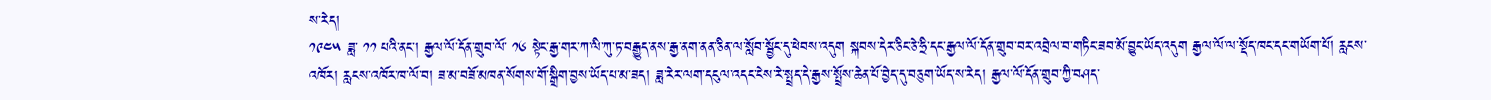ས་རེད།
༡༩༤༥ ཟླ་ ༡༡ པའི་ནང་། རྒྱལ་ལོ་དོན་གྲུབ་ལོ་ ༡༦ སྟེང་རྒྱ་གར་ཀ་ལི་ཀུ་ཏ་བརྒྱུད་ནས་རྒྱ་ནག་ནན་ཅིན་ལ་སློབ་སྦྱོང་དུ་ཕེབས་འདུག སྐབས་དེར་ཅིང་ཅེ་ཧྲི་དང་རྒྱལ་ལོ་དོན་གྲུབ་བར་འབྲེལ་བ་གཏིང་ཟབ་མོ་བྱུང་ཡོད་འདུག རྒྱལ་ལོ་ལ་སྡོད་ཁང་དང་གཡོག་པོ། རླངས་འཁོར། རླངས་འཁོར་ཁ་ལོ་བ། ཟ་མ་བཟོ་མཁན་སོགས་གོ་སྒྲིག་བྱས་ཡོད་པ་མ་ཟད། ཟླ་རེར་ལག་དངུལ་འདང་ངེས་རེ་སྤྲད་དེ་རྒྱས་སྤྲོས་ཆེན་པོ་བྱེད་དུ་བཅུག་ཡོད་ས་རེད། རྒྱལ་ལོ་དོན་གྲུབ་ཀྱི་བཤད་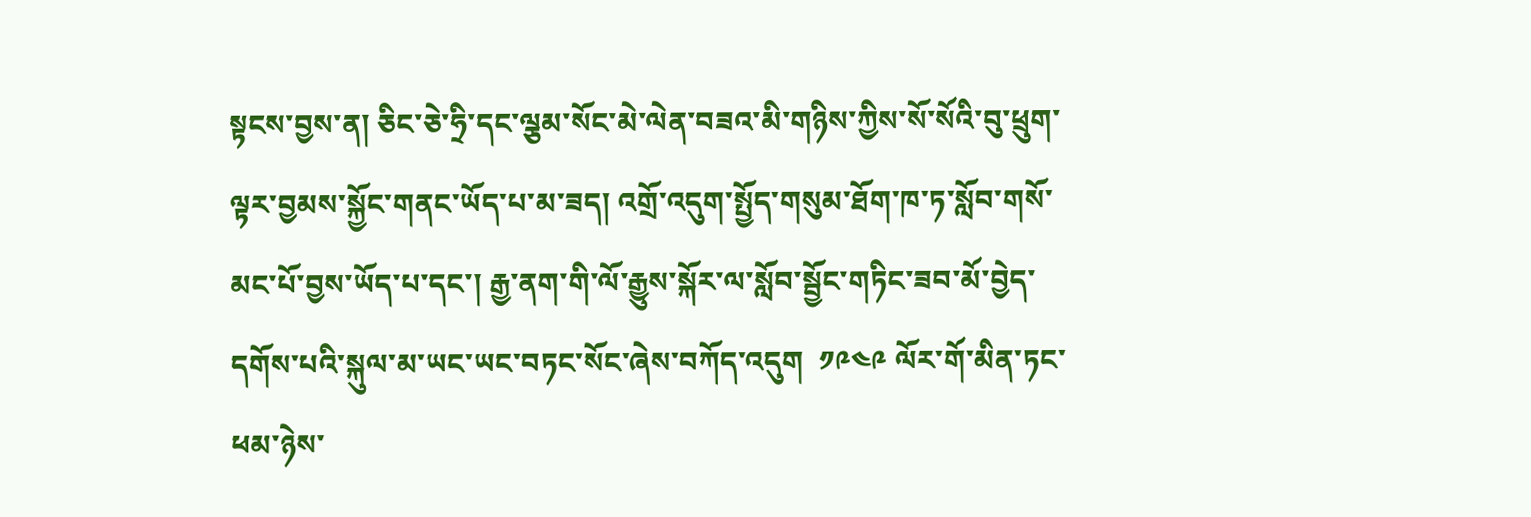སྟངས་བྱས་ན། ཅིང་ཅེ་ཧྲི་དང་ལྕམ་སོང་མེ་ལེན་བཟའ་མི་གཉིས་ཀྱིས་སོ་སོའི་བུ་ཕྲུག་ལྟར་བྱམས་སྐྱོང་གནང་ཡོད་པ་མ་ཟད། འགྲོ་འདུག་སྤྱོད་གསུམ་ཐོག་ཁ་ཏ་སློབ་གསོ་མང་པོ་བྱས་ཡོད་པ་དང་། རྒྱ་ནག་གི་ལོ་རྒྱུས་སྐོར་ལ་སློབ་སྦྱོང་གཏིང་ཟབ་མོ་བྱེད་དགོས་པའི་སྐུལ་མ་ཡང་ཡང་བཏང་སོང་ཞེས་བཀོད་འདུག  ༡༩༤༩ ལོར་གོ་མིན་ཏང་ཕམ་ཉེས་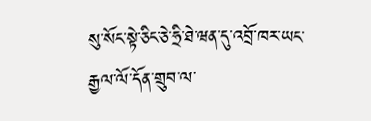སུ་སོང་སྟེ་ཅིང་ཅེ་ཧྲི་ཐེ་ཝན་དུ་འབྲོ་ཁར་ཡང་རྒྱལ་ལོ་དོན་གྲུབ་ལ་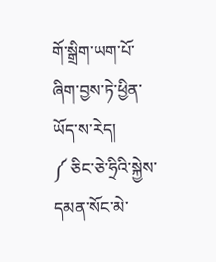གོ་སྒྲིག་ཡག་པོ་ཞིག་བྱས་ཏེ་ཕྱིན་ཡོད་ས་རེད།
༼ ཅིང་ཅེ་ཧྲིའི་སྐྱེས་དམན་སོང་མེ་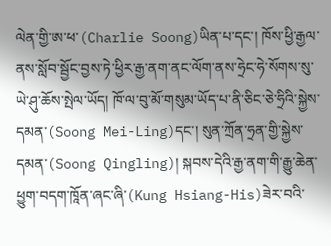ལེན་གྱི་ཨ་ཕ་(Charlie Soong)ཡིན་པ་དང་། ཁོས་ཕྱི་རྒྱལ་ནས་སློབ་སྦྱོང་བྱས་ཏེ་ཕྱིར་རྒྱ་ནག་ནང་ལོག་ནས་ཧྲེང་ཧེ་སོགས་སུ་ཡེ་ཤུ་ཆོས་སྤེལ་ཡོད། ཁོ་ལ་བུ་མོ་གསུམ་ཡོད་པ་ནི་ཅིང་ཅེ་ཧྲིའི་སྐྱེས་དམན་(Soong Mei-Ling)དང་། སུན་ཀྲོན་ཧྲན་གྱི་སྐྱེས་དམན་(Soong Qingling)། སྐབས་དེའི་རྒྱ་ནག་གི་རྒྱུ་ཆེན་ཕྱུག་བདག་ཁཱོན་ཞང་ཞི་(Kung Hsiang-His)ཟེར་བའི་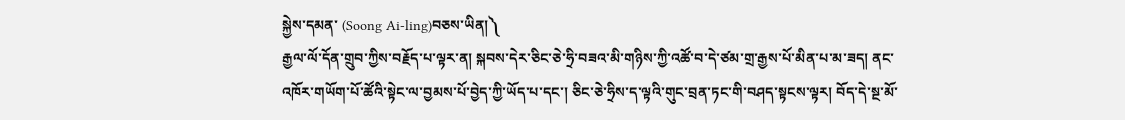སྐྱེས་དམན་ (Soong Ai-ling)བཅས་ཡིན།༽
རྒྱལ་ལོ་དོན་གྲུབ་ཀྱིས་བརྗོད་པ་ལྟར་ན། སྐབས་དེར་ཅིང་ཅེ་ཧྲི་བཟའ་མི་གཉིས་ཀྱི་འཚོ་བ་དེ་ཙམ་གྲ་རྒྱས་པོ་མིན་པ་མ་ཟད། ནང་འཁོར་གཡོག་པོ་ཚོའི་སྟེང་ལ་བྱམས་པོ་བྱེད་ཀྱི་ཡོད་པ་དང་། ཅིང་ཅེ་ཧྲིས་ད་ལྟའི་གུང་བྲན་ཏང་གི་བཤད་སྟངས་ལྟར། བོད་དེ་སྔ་མོ་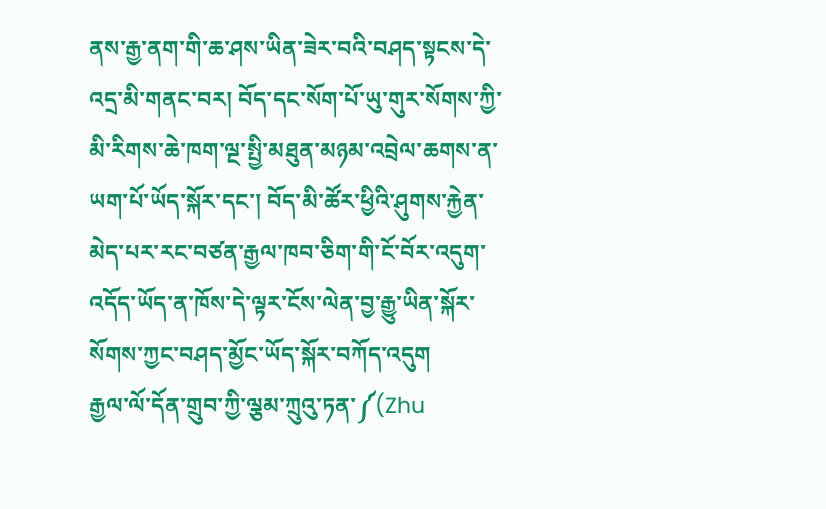ནས་རྒྱ་ནག་གི་ཆ་ཤས་ཡིན་ཟེར་བའི་བཤད་སྟངས་དེ་འདྲ་མི་གནང་བར། བོད་དང་སོག་པོ་ཡུ་གུར་སོགས་ཀྱི་མི་རིགས་ཆེ་ཁག་ལྔ་སྤྱི་མཐུན་མཉམ་འབྲེལ་ཆགས་ན་ཡག་པོ་ཡོད་སྐོར་དང་། བོད་མི་ཚོར་ཕྱིའི་ཤུགས་རྐྱེན་མེད་པར་རང་བཙན་རྒྱལ་ཁབ་ཅིག་གི་ངོ་བོར་འདུག་འདོད་ཡོད་ན་ཁོས་དེ་ལྟར་ངོས་ལེན་བྱ་རྒྱུ་ཡིན་སྐོར་སོགས་ཀྱང་བཤད་མྱོང་ཡོད་སྐོར་བཀོད་འདུག
རྒྱལ་ལོ་དོན་གྲུབ་ཀྱི་ལྕམ་ཀྲུའུ་ཏན་༼(Zhu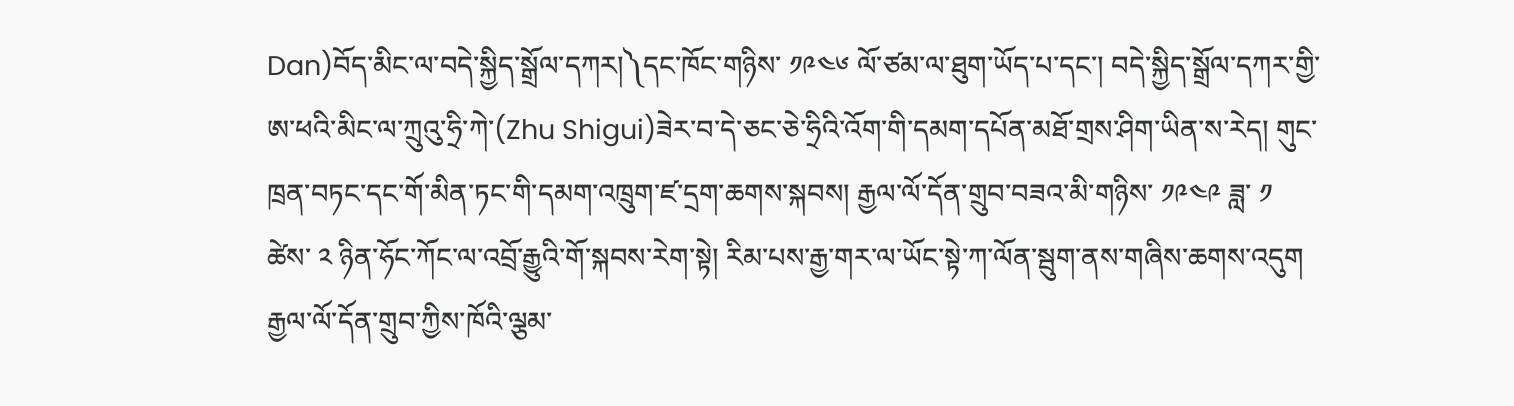Dan)བོད་མིང་ལ་བདེ་སྐྱིད་སྒྲོལ་དཀར།༽དང་ཁོང་གཉིས་ ༡༩༤༦ ལོ་ཙམ་ལ་ཐུག་ཡོད་པ་དང་། བདེ་སྐྱིད་སྒྲོལ་དཀར་གྱི་ཨ་ཕའི་མིང་ལ་ཀྲུའུ་ཧྲི་ཀེ་(Zhu Shigui)ཟེར་བ་དེ་ཅང་ཅེ་ཧྲིའི་འོག་གི་དམག་དཔོན་མཐོ་གྲས་ཤིག་ཡིན་ས་རེད། གུང་ཁྲན་བཏང་དང་གོ་མིན་ཏང་གི་དམག་འཁྲུག་ཛ་དྲག་ཆགས་སྐབས། རྒྱལ་ལོ་དོན་གྲུབ་བཟའ་མི་གཉིས་ ༡༩༤༩ ཟླ་ ༡ ཚེས་ ༢ ཉིན་ཧོང་ཀོང་ལ་འབྲོ་རྒྱུའི་གོ་སྐབས་རེག་སྟེ། རིམ་པས་རྒྱ་གར་ལ་ཡོང་སྟེ་ཀ་ལོན་སྦུག་ནས་གཞིས་ཆགས་འདུག
རྒྱལ་ལོ་དོན་གྲུབ་ཀྱིས་ཁོའི་ལྕམ་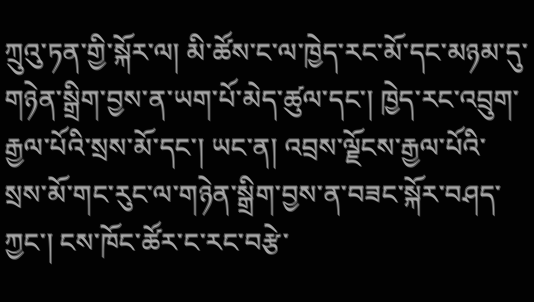ཀྲུའུ་ཏན་གྱི་སྐོར་ལ། མི་ཚོས་ང་ལ་ཁྱེད་རང་མོ་དང་མཉམ་དུ་གཉེན་སྒྲིག་བྱས་ན་ཡག་པོ་མེད་ཚུལ་དང་། ཁྱེད་རང་འབྲུག་རྒྱལ་པོའི་སྲས་མོ་དང་། ཡང་ན། འབྲས་ལྗོངས་རྒྱལ་པོའི་སྲས་མོ་གང་རུང་ལ་གཉེན་སྒྲིག་བྱས་ན་བཟང་སྐོར་བཤད་ཀྱང་། ངས་ཁོང་ཚོར་ང་རང་བརྩེ་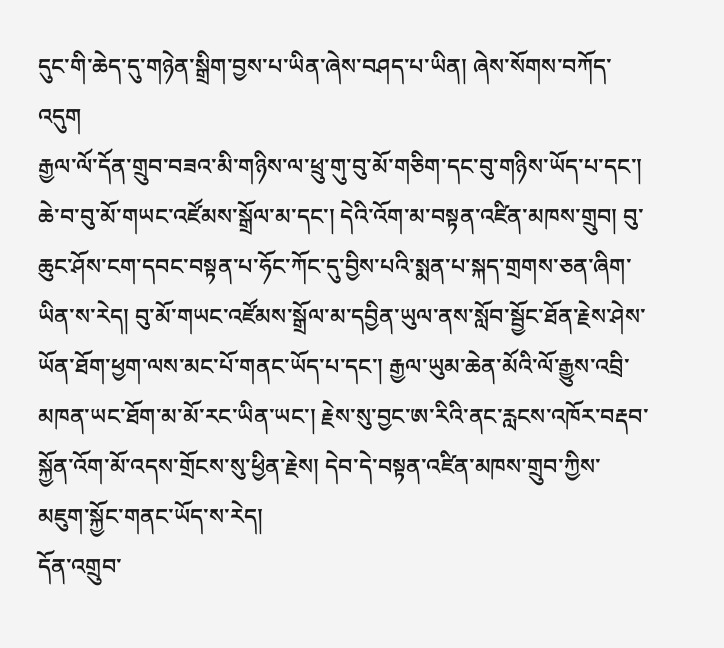དུང་གི་ཆེད་དུ་གཉེན་སྒྲིག་བྱས་པ་ཡིན་ཞེས་བཤད་པ་ཡིན། ཞེས་སོགས་བཀོད་འདུག
རྒྱལ་ལོ་དོན་གྲུབ་བཟའ་མི་གཉིས་ལ་ཕྲུ་གུ་བུ་མོ་གཅིག་དང་བུ་གཉིས་ཡོད་པ་དང་། ཆེ་བ་བུ་མོ་གཡང་འཛོམས་སྒྲོལ་མ་དང་། དེའི་འོག་མ་བསྟན་འཛིན་མཁས་གྲུབ། བུ་ཆུང་ཤོས་ངག་དབང་བསྟན་པ་ཧོང་ཀོང་དུ་བྱིས་པའི་སྨན་པ་སྐད་གྲགས་ཅན་ཞིག་ཡིན་ས་རེད། བུ་མོ་གཡང་འཛོམས་སྒྲོལ་མ་དབྱིན་ཡུལ་ནས་སློབ་སྦྱོང་ཐོན་རྗེས་ཤེས་ཡོན་ཐོག་ཕྱག་ལས་མང་པོ་གནང་ཡོད་པ་དང་། རྒྱལ་ཡུམ་ཆེན་མོའི་ལོ་རྒྱུས་འབྲི་མཁན་ཡང་ཐོག་མ་མོ་རང་ཡིན་ཡང་། རྗེས་སུ་བྱང་ཨ་རིའི་ནང་རླངས་འཁོར་བརྡབ་སྐྱོན་འོག་མོ་འདས་གྲོངས་སུ་ཕྱིན་རྗེས། དེབ་དེ་བསྟན་འཛིན་མཁས་གྲུབ་ཀྱིས་མཇུག་སྐྱོང་གནང་ཡོད་ས་རེད།
དོན་འགྲུབ་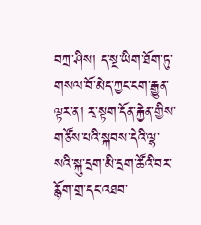བཀྲ་ཤིས། ད་སྔ་ཡིག་ཐོག་ཏུ་གསལ་བོ་མེད་ཀྱང་ངག་རྒྱུན་ལྟར་ན། རྭ་སྟག་དོན་རྐྱེན་གྱིས་གཙོས་པའི་སྐབས་དེའི་ལྷ་སའི་སྐུ་དྲག་མི་དྲག་ཚོའི་བར་རྙོག་གྲ་དང་འཐབ་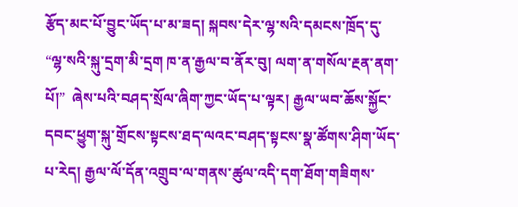རྩོད་མང་པོ་བྱུང་ཡོད་པ་མ་ཟད། སྐབས་དེར་ལྷ་སའི་དམངས་ཁྲོད་དུ་ “ལྷ་སའི་སྐུ་དྲག་མི་དྲག ཁ་ན་རྒྱལ་བ་ནོར་བུ། ལག་ན་གསོལ་རྔན་ནག་པོ།”  ཞེས་པའི་བཤད་སྲོལ་ཞིག་ཀྱང་ཡོད་པ་ལྟར། རྒྱལ་ཡབ་ཆོས་སྐྱོང་དབང་ཕྱུག་སྐུ་གྲོངས་སྟངས་ཐད་ལའང་བཤད་སྟངས་སྣ་ཚོགས་ཤིག་ཡོད་པ་རེད། རྒྱལ་ལོ་དོན་འགྲུབ་ལ་གནས་ཚུལ་འདི་དག་ཐོག་གཟིགས་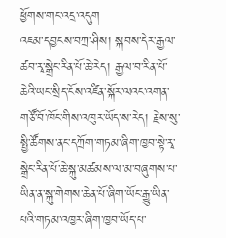ཕྱོགས་གང་འདྲ་འདུག
འཇམ་དབྱངས་བཀྲ་ཤིས། སྐབས་དེར་རྒྱལ་ཚབ་རྭ་སྒྲེང་རིན་པོ་ཆེ་རེད། རྒྱལ་བ་རིན་པོ་ཆེའི་ཡང་སྲིད་ངོས་འཛིན་སྐོར་ལའང་འགན་གཙོ་བོ་ཁོང་གིས་འཁུར་ཡོད་ས་རེད། རྗེས་སུ་སྤྱི་ཚོགས་ནང་དཀྲོག་གཏམ་ཞིག་ཁྱབ་སྟེ་རྭ་སྒྲེང་རིན་པོ་ཆེ་སྐུ་མཚམས་ལ་མ་བཞུགས་པ་ཡིན་ན་སྐུ་གེགས་ཆེན་པོ་ཞིག་ཡོང་རྒྱུ་ཡིན་པའི་གཏམ་འཁྱར་ཞིག་ཁྱབ་ཡོད་པ་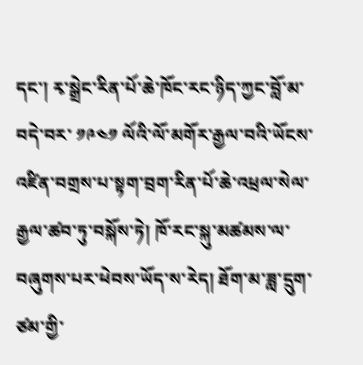དང་། རྭ་སྒྲེང་རིན་པོ་ཆེ་ཁོང་རང་ཉིད་ཀྱང་བློ་མ་བདེ་བར་ ༡༩༤༡ ལོའི་ལོ་མགོར་རྒྱལ་བའི་ཡོངས་འཛིན་བགྲས་པ་སྟག་བྲག་རིན་པོ་ཆེ་འཕྲལ་སེལ་རྒྱལ་ཚབ་ཏུ་བསྐོས་ཏེ། ཁོ་རང་སྐུ་མཚམས་ལ་བཞུགས་པར་ཕེབས་ཡོད་ས་རེད། ཐོག་མ་ཟླ་དྲུག་ཙམ་གྱི་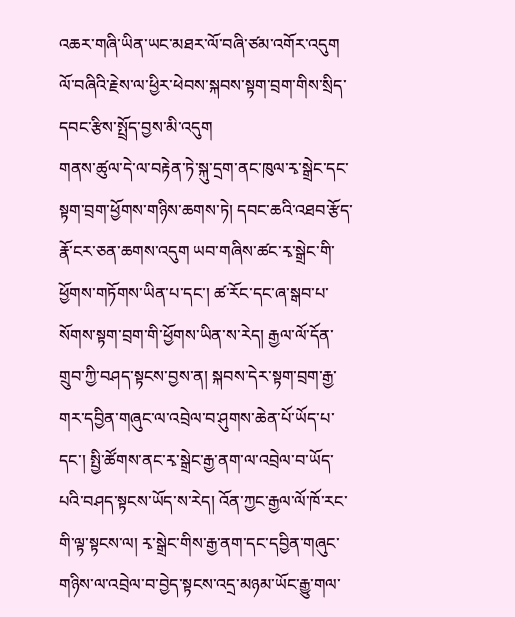འཆར་གཞི་ཡིན་ཡང་མཐར་ལོ་བཞི་ཙམ་འགོར་འདུག ལོ་བཞིའི་རྗེས་ལ་ཕྱིར་ཕེབས་སྐབས་སྟག་བྲག་གིས་སྲིད་དབང་རྩིས་སྤྲོད་བྱས་མི་འདུག
གནས་ཚུལ་དེ་ལ་བརྟེན་ཏེ་སྐུ་དྲག་ནང་ཁུལ་རྭ་སྒྲེང་དང་སྟག་བྲག་ཕྱོགས་གཉིས་ཆགས་ཏེ། དབང་ཆའི་འཐབ་རྩོད་རྣོ་ངར་ཅན་ཆགས་འདུག ཡབ་གཞིས་ཚང་རྭ་སྒྲེང་གི་ཕྱོགས་གཏོགས་ཡིན་པ་དང་། ཚ་རོང་དང་ཞ་སྒབ་པ་སོགས་སྟག་བྲག་གི་ཕྱོགས་ཡིན་ས་རེད། རྒྱལ་ལོ་དོན་གྲུབ་ཀྱི་བཤད་སྟངས་བྱས་ན། སྐབས་དེར་སྟག་བྲག་རྒྱ་གར་དབྱིན་གཞུང་ལ་འབྲེལ་བ་ཤུགས་ཆེན་པོ་ཡོད་པ་དང་། སྤྱི་ཚོགས་ནང་རྭ་སྒྲེང་རྒྱ་ནག་ལ་འབྲེལ་བ་ཡོད་པའི་བཤད་སྟངས་ཡོད་ས་རེད། འོན་ཀྱང་རྒྱལ་ལོ་ཁོ་རང་གི་ལྟ་སྟངས་ལ། རྭ་སྒྲེང་གིས་རྒྱ་ནག་དང་དབྱིན་གཞུང་གཉིས་ལ་འབྲེལ་བ་བྱེད་སྟངས་འདྲ་མཉམ་ཡོང་རྒྱུ་གལ་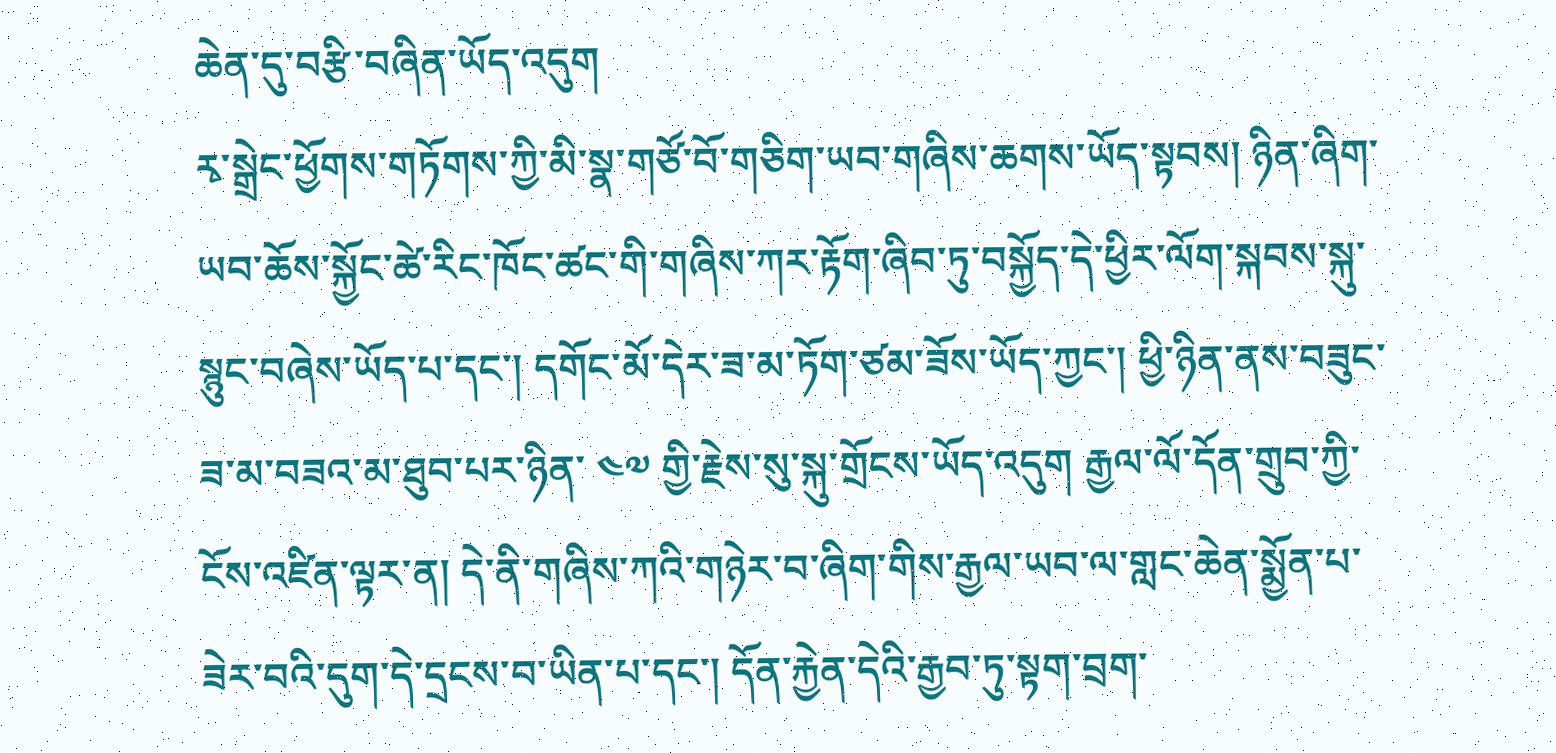ཆེན་དུ་བརྩི་བཞིན་ཡོད་འདུག
རྭ་སྒྲེང་ཕྱོགས་གཏོགས་ཀྱི་མི་སྣ་གཙོ་བོ་གཅིག་ཡབ་གཞིས་ཆགས་ཡོད་སྟབས། ཉིན་ཞིག་ཡབ་ཆོས་སྐྱོང་ཚེ་རིང་ཁོང་ཚང་གི་གཞིས་ཀར་རྟོག་ཞིབ་ཏུ་བསྐྱོད་དེ་ཕྱིར་ལོག་སྐབས་སྐུ་སྙུང་བཞེས་ཡོད་པ་དང་། དགོང་མོ་དེར་ཟ་མ་ཏོག་ཙམ་ཟོས་ཡོད་ཀྱང་། ཕྱི་ཉིན་ནས་བཟུང་ཟ་མ་བཟའ་མ་ཐུབ་པར་ཉིན་ ༤༧ གྱི་རྗེས་སུ་སྐུ་གྲོངས་ཡོད་འདུག རྒྱལ་ལོ་དོན་གྲུབ་ཀྱི་ངོས་འཛིན་ལྟར་ན། དེ་ནི་གཞིས་ཀའི་གཉེར་བ་ཞིག་གིས་རྒྱལ་ཡབ་ལ་གླང་ཆེན་སྨྱོན་པ་ཟེར་བའི་དུག་དེ་དྲངས་བ་ཡིན་པ་དང་། དོན་རྐྱེན་དེའི་རྒྱབ་ཏུ་སྟག་བྲག་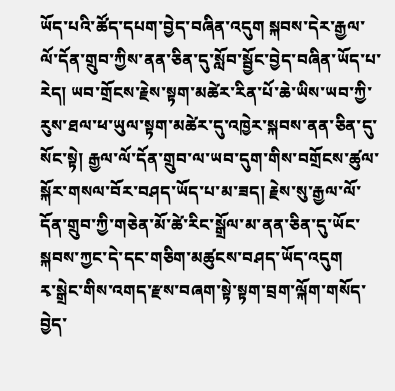ཡོད་པའི་ཚོད་དཔག་བྱེད་བཞིན་འདུག སྐབས་དེར་རྒྱལ་ལོ་དོན་གྲུབ་ཀྱིས་ནན་ཅིན་དུ་སློབ་སྦྱོང་བྱེད་བཞིན་ཡོད་པ་རེད། ཡབ་གྲོངས་རྗེས་སྟག་མཚེར་རིན་པོ་ཆེ་ཡིས་ཡབ་ཀྱི་རུས་ཐལ་ཕ་ཡུལ་སྟག་མཚེར་དུ་འཁྱེར་སྐབས་ནན་ཅིན་དུ་སོང་སྟེ། རྒྱལ་ལོ་དོན་གྲུབ་ལ་ཡབ་དུག་གིས་བགྲོངས་ཚུལ་སྐོར་གསལ་བོར་བཤད་ཡོད་པ་མ་ཟད། རྗེས་སུ་རྒྱལ་ལོ་དོན་གྲུབ་ཀྱི་གཅེན་མོ་ཚེ་རིང་སྒྲོལ་མ་ནན་ཅིན་དུ་ཡོང་སྐབས་ཀྱང་དེ་དང་གཅིག་མཚུངས་བཤད་ཡོད་འདུག
རྭ་སྒྲེང་གིས་འགད་རྫས་བཞག་སྟེ་སྟག་བྲག་ལྐོག་གསོད་བྱེད་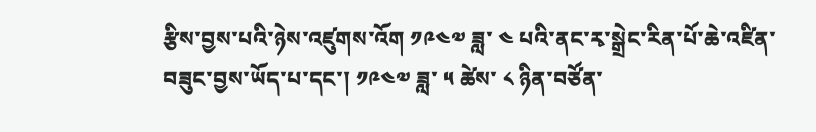རྩིས་བྱས་པའི་ཉེས་འཛུགས་འོག ༡༩༤༧ ཟླ་ ༤ པའི་ནང་རྭ་སྒྲེང་རིན་པོ་ཆེ་འཛིན་བཟུང་བྱས་ཡོད་པ་དང་། ༡༩༤༧ ཟླ་ ༥ ཚེས་ ༨ ཉིན་བཙོན་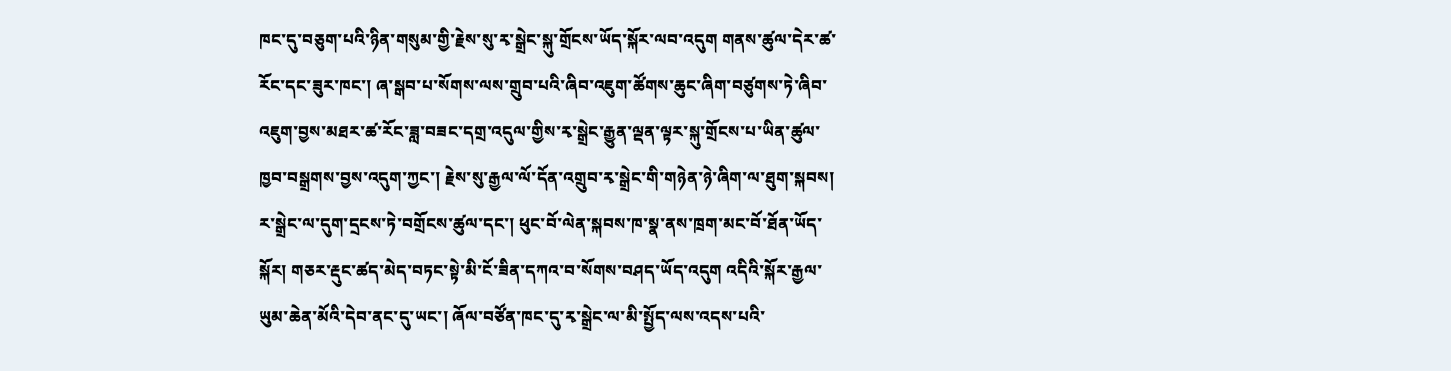ཁང་དུ་བཅུག་པའི་ཉིན་གསུམ་གྱི་རྗེས་སུ་རྭ་སྒྲེང་སྐུ་གྲོངས་ཡོད་སྐོར་ལབ་འདུག གནས་ཚུལ་དེར་ཚ་རོང་དང་ཟུར་ཁང་། ཞ་སྒབ་པ་སོགས་ལས་གྲུབ་པའི་ཞིབ་འཇུག་ཚོགས་ཆུང་ཞིག་བཙུགས་ཏེ་ཞིབ་འཇུག་བྱས་མཐར་ཚ་རོང་ཟླ་བཟང་དགྲ་འདུལ་གྱིས་རྭ་སྒྲེང་རྒྱུན་ལྡན་ལྟར་སྐུ་གྲོངས་པ་ཡིན་ཚུལ་ཁྱབ་བསྒྲགས་བྱས་འདུག་ཀྱང་། རྗེས་སུ་རྒྱལ་ལོ་དོན་འགྲུབ་རྭ་སྒྲེང་གི་གཉེན་ཉེ་ཞིག་ལ་ཐུག་སྐབས། ར་སྒྲེང་ལ་དུག་དྲངས་ཏེ་བགྲོངས་ཚུལ་དང་། ཕུང་བོ་ལེན་སྐབས་ཁ་སྣ་ནས་ཁྲག་མང་བོ་ཐོན་ཡོད་སྐོར། གཅར་རྡུང་ཚད་མེད་བཏང་སྟེ་མི་ངོ་ཟིན་དཀའ་བ་སོགས་བཤད་ཡོད་འདུག འདིའི་སྐོར་རྒྱལ་ཡུམ་ཆེན་མོའི་དེབ་ནང་དུ་ཡང་། ཞོལ་བཙོན་ཁང་དུ་རྭ་སྒྲེང་ལ་མི་སྤྱོད་ལས་འདས་པའི་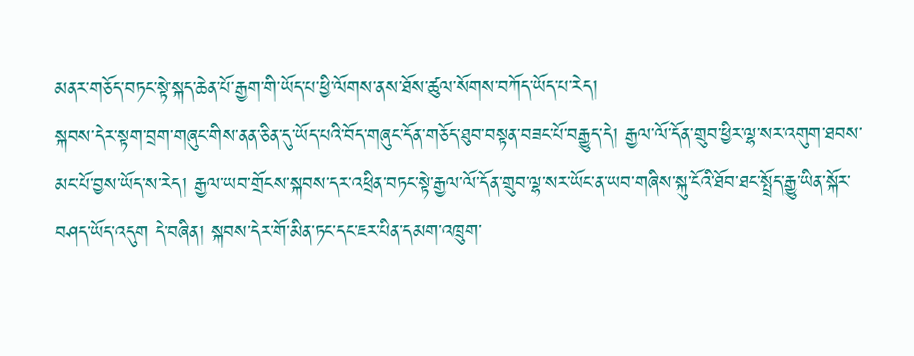མནར་གཅོད་བཏང་སྟེ་སྐད་ཆེན་པོ་རྒྱག་གི་ཡོད་པ་ཕྱི་ལོགས་ནས་ཐོས་ཚུལ་སོགས་བཀོད་ཡོད་པ་རེད།
སྐབས་དེར་སྟག་བྲག་གཞུང་གིས་ནན་ཅིན་དུ་ཡོད་པའི་བོད་གཞུང་དོན་གཅོད་ཐུབ་བསྟན་བཟང་པོ་བརྒྱུད་དེ། རྒྱལ་ལོ་དོན་གྲུབ་ཕྱིར་ལྷ་སར་འགུག་ཐབས་མང་པོ་བྱས་ཡོད་ས་རེད། རྒྱལ་ཡབ་གྲོངས་སྐབས་དར་འཕྲིན་བཏང་སྟེ་རྒྱལ་ལོ་དོན་གྲུབ་ལྷ་སར་ཡོང་ན་ཡབ་གཞིས་སྐུ་ངོའི་ཐོབ་ཐང་སྤྲོད་རྒྱུ་ཡིན་སྐོར་བཤད་ཡོད་འདུག དེ་བཞིན། སྐབས་དེར་གོ་མིན་ཏང་དང་ཇར་པིན་དམག་འཁྲུག་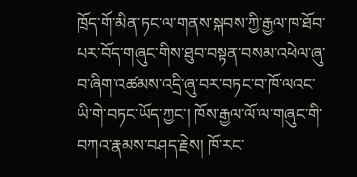ཁྲོད་གོ་མིན་ཏང་ལ་གནས་སྐབས་ཀྱི་རྒྱལ་ཁ་ཐོབ་པར་བོད་གཞུང་གིས་ཐུབ་བསྟན་བསམ་འཕེལ་ཞུ་བ་ཞིག་འཚམས་འདྲི་ཞུ་བར་བཏང་བ་ཁོ་ལའང་ཡི་གེ་བཏང་ཡོད་ཀྱང་། ཁོས་རྒྱལ་ལོ་ལ་གཞུང་གི་བཀའ་རྣམས་བཤད་རྗེས། ཁོ་རང་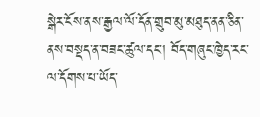སྒེར་ངོས་ནས་རྒྱལ་ལོ་དོན་གྲུབ་མུ་མཐུད་ནན་ཅིན་ནས་བསྡད་ན་བཟང་ཚུལ་དང་། བོད་གཞུང་ཁྱེད་རང་ལ་དོགས་པ་ཡོད་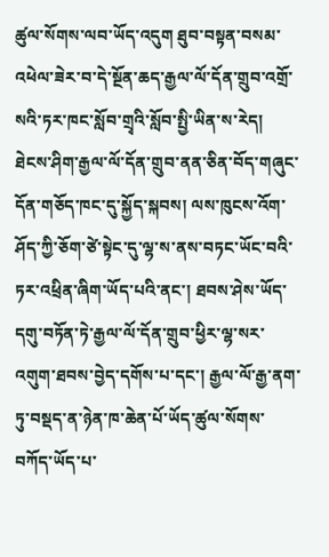ཚུལ་སོགས་ལབ་ཡོད་འདུག ཐུབ་བསྟན་བསམ་འཕེལ་ཟེར་བ་དེ་སྔོན་ཆད་རྒྱལ་ལོ་དོན་གྲུབ་འགྲོ་སའི་ཏར་ཁང་སློབ་གྲྭའི་སློབ་སྤྱི་ཡིན་ས་རེད།
ཐེངས་ཤིག་རྒྱལ་ལོ་དོན་གྲུབ་ནན་ཅིན་བོད་གཞུང་དོན་གཅོད་ཁང་དུ་སྐྱོད་སྐབས། ལས་ཁུངས་འོག་ཤོད་ཀྱི་ཅོག་ཙེ་སྟེང་དུ་ལྷ་ས་ནས་བཏང་ཡོང་བའི་ཏར་འཕྲིན་ཞིག་ཡོད་པའི་ནང་། ཐབས་ཤེས་ཡོད་དགུ་བཏོན་ཏེ་རྒྱལ་ལོ་དོན་གྲུབ་ཕྱིར་ལྷ་སར་འགུག་ཐབས་བྱེད་དགོས་པ་དང་། རྒྱལ་ལོ་རྒྱ་ནག་ཏུ་བསྡད་ན་ཉེན་ཁ་ཆེན་པོ་ཡོད་ཚུལ་སོགས་བཀོད་ཡོད་པ་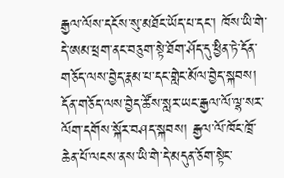རྒྱལ་ལོས་དངོས་སུ་མཐོང་ཡོད་པ་དང་། ཁོས་ཡི་གེ་དེ་ཨམ་ཕྲག་ནང་བཅུག་སྟེ་ཐོག་ཤོད་དུ་ཕྱིན་ཏེ་དོན་གཅོད་ལས་བྱེད་རྣམ་པ་དང་གླེང་མོལ་བྱེད་སྐབས། དོན་གཅོད་ལས་བྱེད་ཚོས་སླར་ཡང་རྒྱལ་ལོ་ལྷ་སར་ལོག་དགོས་སྐོར་བཤད་སྐབས། རྒྱལ་ལོ་ཁོང་ཁྲོ་ཆེན་པོ་ལངས་ནས་ཡི་གེ་དེ་མདུན་ཅོག་སྟེང་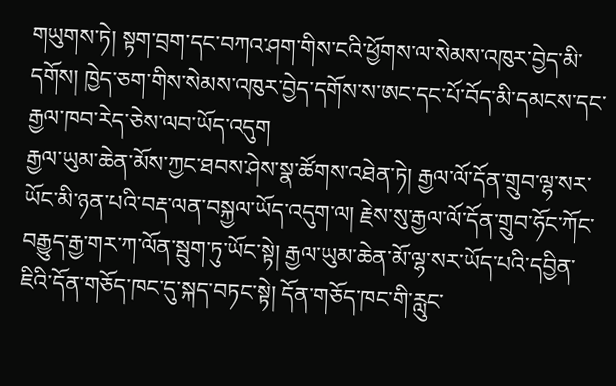གཡུགས་ཏེ། སྟག་བྲག་དང་བཀའ་ཤག་གིས་ངའི་ཕྱོགས་ལ་སེམས་འཁུར་བྱེད་མི་དགོས། ཁྱེད་ཅག་གིས་སེམས་འཁུར་བྱེད་དགོས་ས་ཨང་དང་པོ་བོད་མི་དམངས་དང་རྒྱལ་ཁབ་རེད་ཅེས་ལབ་ཡོད་འདུག
རྒྱལ་ཡུམ་ཆེན་མོས་ཀྱང་ཐབས་ཤེས་སྣ་ཚོགས་འཐེན་ཏེ། རྒྱལ་ལོ་དོན་གྲུབ་ལྷ་སར་ཡོང་མི་ཉན་པའི་བརྡ་ལན་བསྐྱལ་ཡོད་འདུག་ལ། རྗེས་སུ་རྒྱལ་ལོ་དོན་གྲུབ་ཧོང་ཀོང་བརྒྱུད་རྒྱ་གར་ཀ་ལོན་སྦུག་ཏུ་ཡོང་སྟེ། རྒྱལ་ཡུམ་ཆེན་མོ་ལྷ་སར་ཡོད་པའི་དབྱིན་ཇིའི་དོན་གཅོད་ཁང་དུ་སྐད་བཏང་སྟེ། དོན་གཅོད་ཁང་གི་རླུང་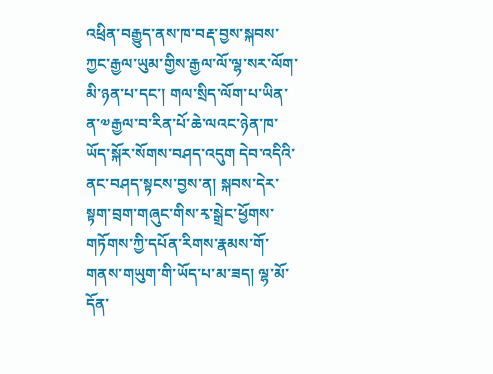འཕྲིན་བརྒྱུད་ནས་ཁ་བརྡ་བྱས་སྐབས་ཀྱང་རྒྱལ་ཡུམ་གྱིས་རྒྱལ་ལོ་ལྷ་སར་ལོག་མི་ཉན་པ་དང་། གལ་སྲིད་ལོག་པ་ཡིན་ན་༧རྒྱལ་བ་རིན་པོ་ཆེ་ལའང་ཉེན་ཁ་ཡོད་སྐོར་སོགས་བཤད་འདུག དེབ་འདིའི་ནང་བཤད་སྟངས་བྱས་ན། སྐབས་དེར་སྟག་བྲག་གཞུང་གིས་རྭ་སྒྲེང་ཕྱོགས་གཏོགས་ཀྱི་དཔོན་རིགས་རྣམས་གོ་གནས་གཡུག་གི་ཡོད་པ་མ་ཟད། ལྷ་མོ་དོན་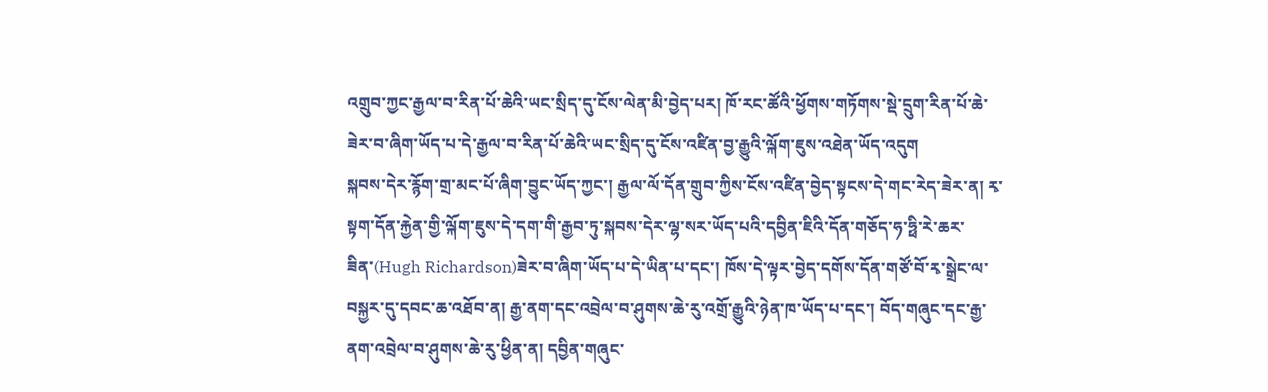འགྲུབ་ཀྱང་རྒྱལ་བ་རིན་པོ་ཆེའི་ཡང་སྲིད་དུ་ངོས་ལེན་མི་བྱེད་པར། ཁོ་རང་ཚོའི་ཕྱོགས་གཏོགས་སྡེ་དྲུག་རིན་པོ་ཆེ་ཟེར་བ་ཞིག་ཡོད་པ་དེ་རྒྱལ་བ་རིན་པོ་ཆེའི་ཡང་སྲིད་དུ་ངོས་འཛིན་བྱ་རྒྱུའི་ལྐོག་ཇུས་འཐེན་ཡོད་འདུག
སྐབས་དེར་རྙོག་གྲ་མང་པོ་ཞིག་བྱུང་ཡོད་ཀྱང་། རྒྱལ་ལོ་དོན་གྲུབ་ཀྱིས་ངོས་འཛིན་བྱེད་སྟངས་དེ་གང་རེད་ཟེར་ན། རྭ་སྟག་དོན་རྐྱེན་གྱི་ལྐོག་ཇུས་དེ་དག་གི་རྒྱབ་ཏུ་སྐབས་དེར་ལྷ་སར་ཡོད་པའི་དབྱིན་ཇིའི་དོན་གཅོད་ཧ་ཧྥི་རེ་ཆར་ཟིན་(Hugh Richardson)ཟེར་བ་ཞིག་ཡོད་པ་དེ་ཡིན་པ་དང་། ཁོས་དེ་ལྟར་བྱེད་དགོས་དོན་གཙོ་བོ་རྭ་སྒྲེང་ལ་བསྐྱར་དུ་དབང་ཆ་འཐོབ་ན། རྒྱ་ནག་དང་འབྲེལ་བ་ཤུགས་ཆེ་རུ་འགྲོ་རྒྱུའི་ཉེན་ཁ་ཡོད་པ་དང་། བོད་གཞུང་དང་རྒྱ་ནག་འབྲེལ་བ་ཤུགས་ཆེ་རུ་ཕྱིན་ན། དབྱིན་གཞུང་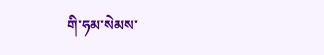གི་ཧམ་སེམས་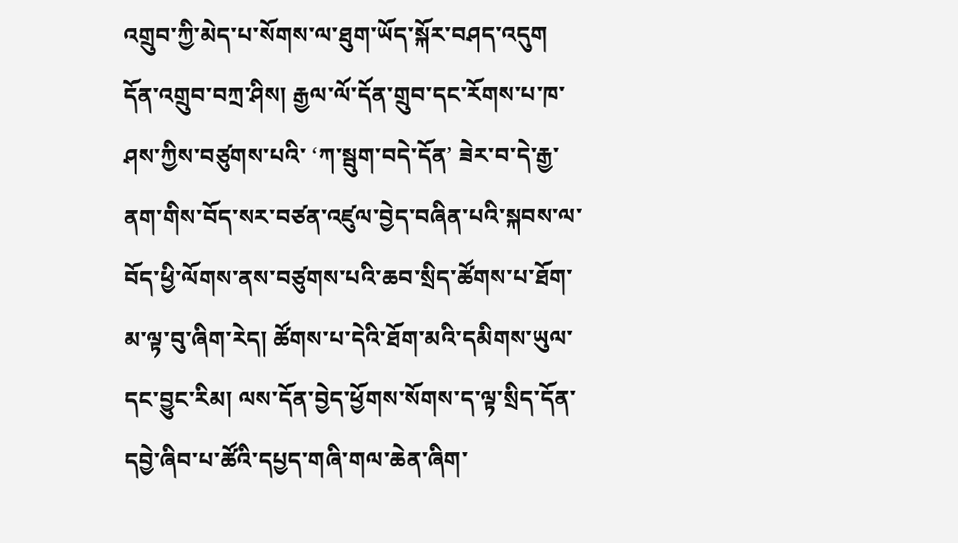འགྲུབ་ཀྱི་མེད་པ་སོགས་ལ་ཐུག་ཡོད་སྐོར་བཤད་འདུག
དོན་འགྲུབ་བཀྲ་ཤིས། རྒྱལ་ལོ་དོན་གྲུབ་དང་རོགས་པ་ཁ་ཤས་ཀྱིས་བཙུགས་པའི་ ‘ཀ་སྦུག་བདེ་དོན’ ཟེར་བ་དེ་རྒྱ་ནག་གིས་བོད་སར་བཙན་འཛུལ་བྱེད་བཞིན་པའི་སྐབས་ལ་བོད་ཕྱི་ལོགས་ནས་བཙུགས་པའི་ཆབ་སྲིད་ཚོགས་པ་ཐོག་མ་ལྟ་བུ་ཞིག་རེད། ཚོགས་པ་དེའི་ཐོག་མའི་དམིགས་ཡུལ་དང་བྱུང་རིམ། ལས་དོན་བྱེད་ཕྱོགས་སོགས་ད་ལྟ་སྲིད་དོན་དབྱེ་ཞིབ་པ་ཚོའི་དཔྱད་གཞི་གལ་ཆེན་ཞིག་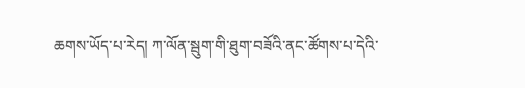ཆགས་ཡོད་པ་རེད། ཀ་ལོན་སྦུག་གི་ཐུག་བཟོའི་ནང་ཚོགས་པ་དེའི་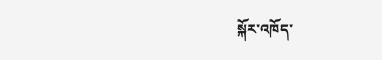སྐོར་འཁོད་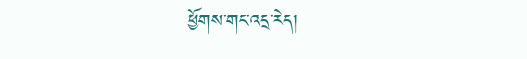ཕྱོགས་གང་འདྲ་རེད།